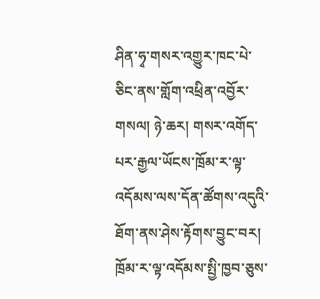ཤིན་ཧྭ་གསར་འགྱུར་ཁང་པེ་ཅིང་ནས་གློག་འཕྲིན་འབྱོར་གསལ། ཉེ་ཆར། གསར་འགོད་པར་རྒྱལ་ཡོངས་ཁྲོམ་ར་ལྟ་འདོམས་ལས་དོན་ཚོགས་འདུའི་ཐོག་ནས་ཤེས་རྟོགས་བྱུང་བར། ཁྲོམ་ར་ལྟ་འདོམས་སྤྱི་ཁྱབ་ཅུས་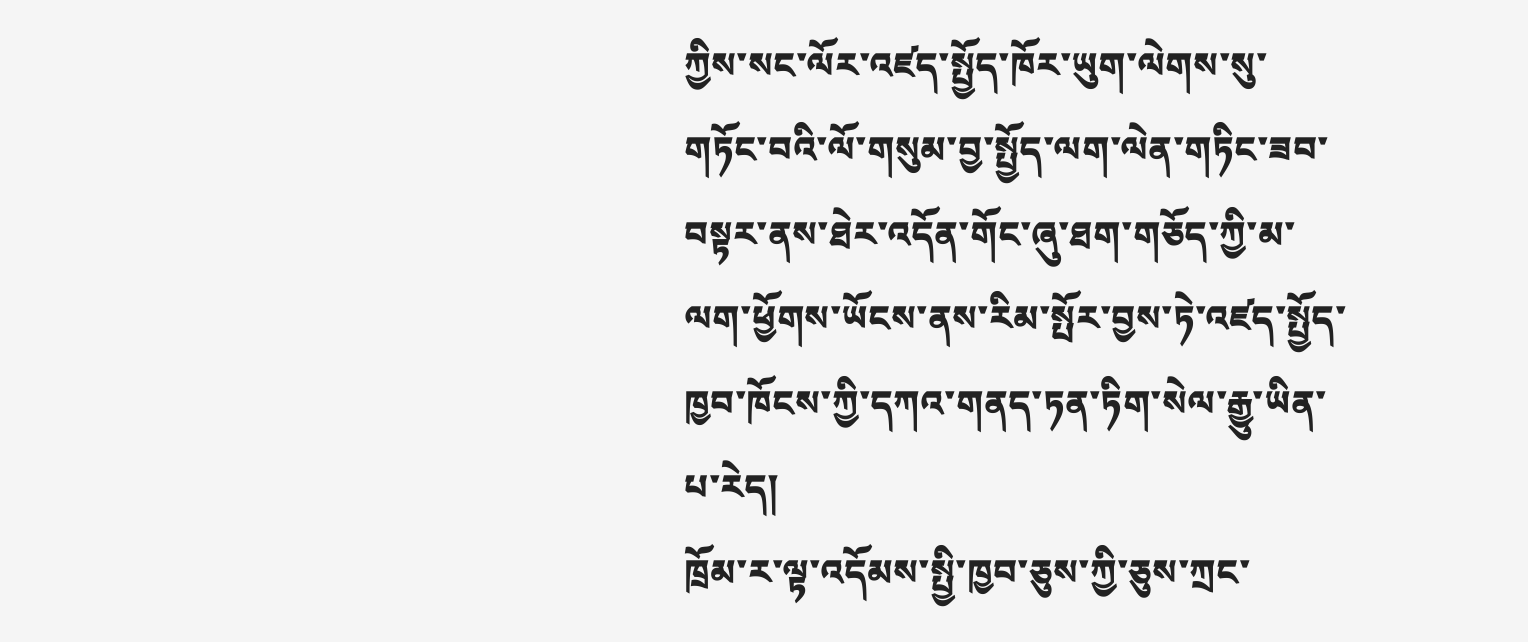ཀྱིས་སང་ལོར་འཛད་སྤྱོད་ཁོར་ཡུག་ལེགས་སུ་གཏོང་བའི་ལོ་གསུམ་བྱ་སྤྱོད་ལག་ལེན་གཏིང་ཟབ་བསྟར་ནས་ཐེར་འདོན་གོང་ཞུ་ཐག་གཅོད་ཀྱི་མ་ལག་ཕྱོགས་ཡོངས་ནས་རིམ་སྤོར་བྱས་ཏེ་འཛད་སྤྱོད་ཁྱབ་ཁོངས་ཀྱི་དཀའ་གནད་ཏན་ཏིག་སེལ་རྒྱུ་ཡིན་པ་རེད།
ཁྲོམ་ར་ལྟ་འདོམས་སྤྱི་ཁྱབ་ཅུས་ཀྱི་ཅུས་ཀྲང་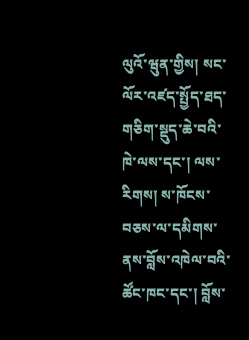ལུའོ་ཝུན་གྱིས། སང་ལོར་འཛད་སྤྱོད་ཐད་གཅིག་སྡུད་ཆེ་བའི་ཁེ་ལས་དང་། ལས་རིགས། ས་ཁོངས་བཅས་ལ་དམིགས་ནས་བློས་འཁེལ་བའི་ཚོང་ཁང་དང་། བློས་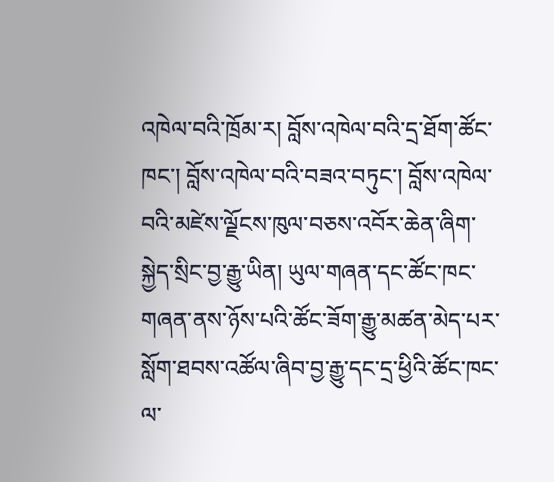འཁེལ་བའི་ཁྲོམ་ར། བློས་འཁེལ་བའི་དྲ་ཐོག་ཚོང་ཁང་། བློས་འཁེལ་བའི་བཟའ་བཏུང་། བློས་འཁེལ་བའི་མཛེས་ལྗོངས་ཁུལ་བཅས་འབོར་ཆེན་ཞིག་སྐྱེད་སྲིང་བྱ་རྒྱུ་ཡིན། ཡུལ་གཞན་དང་ཚོང་ཁང་གཞན་ནས་ཉོས་པའི་ཚོང་ཟོག་རྒྱུ་མཚན་མེད་པར་སློག་ཐབས་འཚོལ་ཞིབ་བྱ་རྒྱུ་དང་དྲ་ཕྱིའི་ཚོང་ཁང་ལ་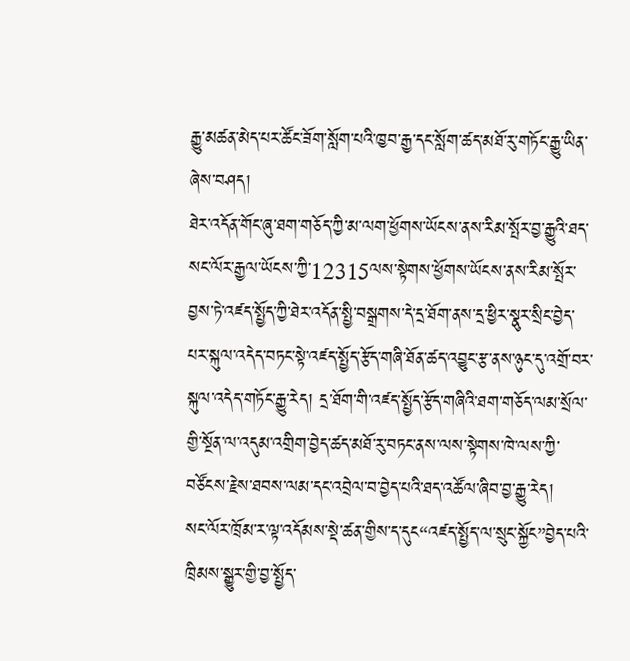རྒྱུ་མཚན་མེད་པར་ཚོང་ཟོག་སློག་པའི་ཁྱབ་རྒྱ་དང་སློག་ཚད་མཐོ་རུ་གཏོང་རྒྱུ་ཡིན་ཞེས་བཤད།
ཐེར་འདོན་གོང་ཞུ་ཐག་གཅོད་ཀྱི་མ་ལག་ཕྱོགས་ཡོངས་ནས་རིམ་སྤོར་བྱ་རྒྱུའི་ཐད་སང་ལོར་རྒྱལ་ཡོངས་ཀྱི་12315ལས་སྟེགས་ཕྱོགས་ཡོངས་ནས་རིམ་སྤོར་བྱས་ཏེ་འཛད་སྤྱོད་ཀྱི་ཐེར་འདོན་སྤྱི་བསྒྲགས་དེ་དྲ་ཐོག་ནས་དྲ་ཕྱིར་སྣུར་སྲིང་བྱེད་པར་སྐུལ་འདེད་བཏང་སྟེ་འཛད་སྤྱོད་རྩོད་གཞི་ཐོན་ཚད་འབྱུང་རྩ་ནས་ཉུང་དུ་འགྲོ་བར་སྐུལ་འདེད་གཏོང་རྒྱུ་རེད། དྲ་ཐོག་གི་འཛད་སྤྱོད་རྩོད་གཞིའི་ཐག་གཅོད་ལམ་སྲོལ་གྱི་སྔོན་ལ་འདུམ་འགྲིག་བྱེད་ཚད་མཐོ་རུ་བཏང་ནས་ལས་སྟེགས་ཁེ་ལས་ཀྱི་བཙོངས་རྗེས་ཐབས་ལམ་དང་འབྲེལ་བ་བྱེད་པའི་ཐད་འཚོལ་ཞིབ་བྱ་རྒྱུ་རེད།
སང་ལོར་ཁྲོམ་ར་ལྟ་འདོམས་སྡེ་ཚན་གྱིས་ད་དུང“འཛད་སྤྱོད་ལ་སྲུང་སྐྱོང”བྱེད་པའི་ཁྲིམས་སྒྱུར་གྱི་བྱ་སྤྱོད་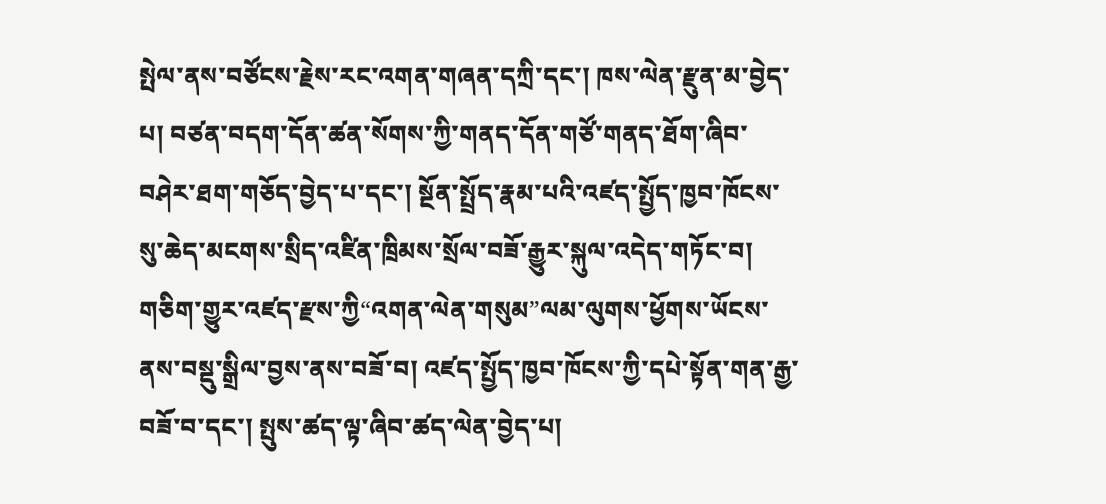སྤེལ་ནས་བཙོངས་རྗེས་རང་འགན་གཞན་དཀྲི་དང་། ཁས་ལེན་རྫུན་མ་བྱེད་པ། བཙན་བདག་དོན་ཚན་སོགས་ཀྱི་གནད་དོན་གཙོ་གནད་ཐོག་ཞིབ་བཤེར་ཐག་གཅོད་བྱེད་པ་དང་། སྔོན་སྤྲོད་རྣམ་པའི་འཛད་སྤྱོད་ཁྱབ་ཁོངས་སུ་ཆེད་མངགས་སྲིད་འཛིན་ཁྲིམས་སྲོལ་བཟོ་རྒྱུར་སྐུལ་འདེད་གཏོང་བ། གཅིག་གྱུར་འཛད་རྫས་ཀྱི“འགན་ལེན་གསུམ”ལམ་ལུགས་ཕྱོགས་ཡོངས་ནས་བསྡུ་སྒྲིལ་བྱས་ནས་བཟོ་བ། འཛད་སྤྱོད་ཁྱབ་ཁོངས་ཀྱི་དཔེ་སྟོན་གན་རྒྱ་བཟོ་བ་དང་། སྤུས་ཚད་ལྟ་ཞིབ་ཚད་ལེན་བྱེད་པ།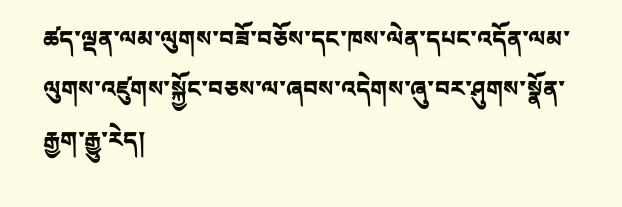ཚད་ལྡན་ལམ་ལུགས་བཟོ་བཅོས་དང་ཁས་ལེན་དཔང་འདོན་ལམ་ལུགས་འཛུགས་སྐྱོང་བཅས་ལ་ཞབས་འདེགས་ཞུ་བར་ཤུགས་སྣོན་རྒྱག་རྒྱུ་རེད།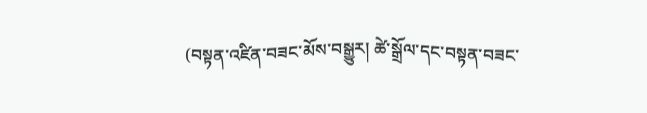(བསྟན་འཛིན་བཟང་མོས་བསྒྱུར། ཚེ་སྒྲོལ་དང་བསྟན་བཟང་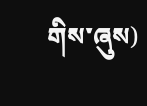གིས་ཞུས)